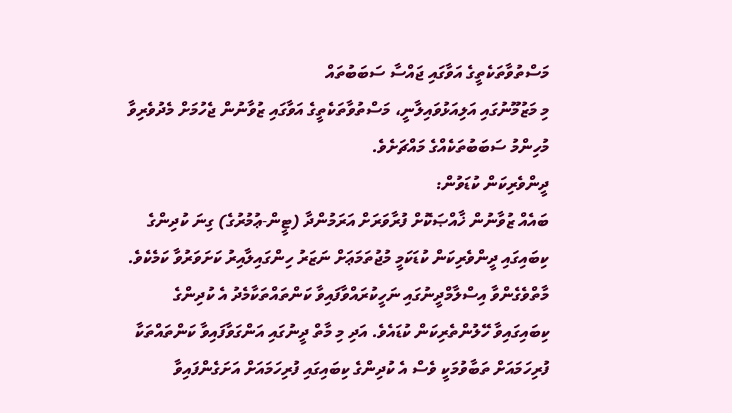މަސްތުވާތަކެތީގެ އަވާގައި ޖައްސާ ސަބަބުތައް
މި މަޒުމޫނުގައި އަލިއަޅުވައިލާނީ، މަސްތުވާތަކެތީގެ އަވާގައި ޒުވާނުން ޖެހުމަށް މެދުވެރިވާ މުހިންމު ސަބަބުތަކެއްގެ މައްޗަށެވެ.
ދީންވެރިކަން ކުޑަވުން:
ބައެއް ޒުވާނުން ޚާއްޞަކޮށް ފުރާވަރަށް އަރަމުންދާ (ޓީން-ޢުމުރުގެ) ގިނަ ކުދިންގެ ކިބައިގައި ދީންވެރިކަން ކުޑަކަމީ މުޖުތަމަޢަށް ނަޒަރު ހިންގައިލާއިރު ކަށަވަރުވާ ކަމެކެވެ. މާތްވެގެންވާ އިސްލާމްދީނުގައި ނަހީކުރައްވާފައިވާ ކަންތައްތަކާމެދު އެ ކުދިންގެ ކިބައިގައިވާ ހޭލުންތެރިކަން ކުޑައެވެ. އަދި މި މާތް ދީނުގައި އަންގަވާފައިވާ ކަންތައްތަކާ ފުރިހަމައަށް ތަބާވުމަކީ ވެސް އެ ކުދިންގެ ކިބައިގައި ފުރިހަމައަށް އަށަގެންފައިވާ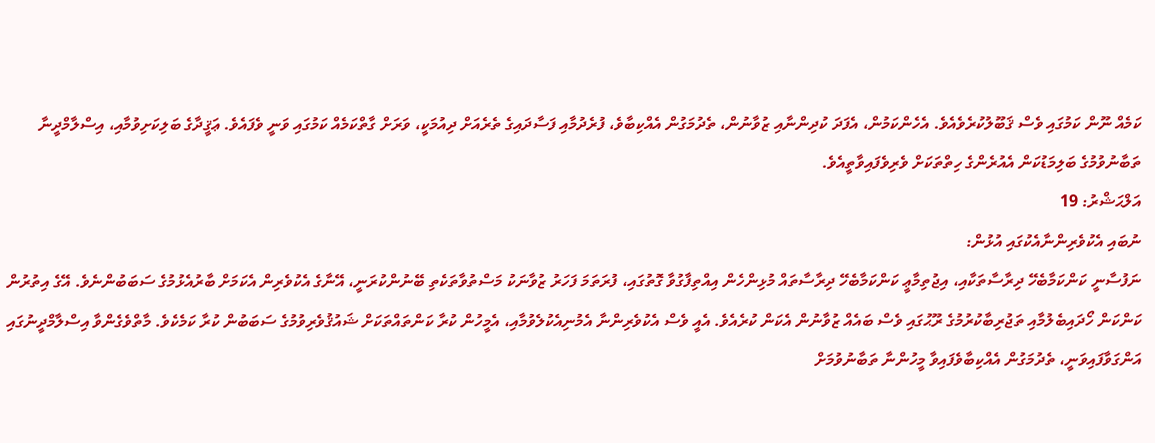ކަމެއް ނޫން ކަމުގައި ވެސް ޤަބޫލުކުރެވެއެވެ. އެހެންކަމުން، އެފަދަ ކުދިންނާއި ޒުވާނުން، ތެދުމަގުން އެއްކިބާވެ، ފުރެދުމާއި ފަސާދައިގެ ތެރެއަށް ދިއުމަކީ، ވަރަށް ގާތްކަމެއް ކަމުގައި ވަނީ ވެފައެވެ. ޢަޤީދާގެ ބަލިކަށިވުމާއި، އިސްލާމްދީނާ ތަބާނުވުމުގެ ބަލިމަޑުކަން އެއުރެންގެ ހިތްތަކަށް ވެރިވެފައިވާތީއެވެ.
އަލްޙަޝްރު: 19
ނުބައި އެކުވެރިންނާއެކުގައި އުޅުން:
ނަފުސާނީ ކަންކަމާބެހޭ ދިރާސާތަކާއި، އިޖުތިމާޢީ ކަންކަމާބެހޭ ދިރާސާތައް މުޅިންހެން އިއްތިފާގުވާ ގޮތުގައި، ފުރަތަމަ ފަހަރު ޒުވާނަކު މަސްތުވާތަކެތި ބޭނުންކުރަނީ، އޭނާގެ އެކުވެރިން އެކަމަށް ބާރުއެޅުމުގެ ސަބަބުންނެވެ. އޭގެ އިތުރުން ކަންކަން ހޯދައިބެލުމާއި ތަޖުރިބާކުރުމުގެ ރޫޙުގައި ވެސް ބައެއް ޒުވާނުން އެކަން ކުރެއެވެ. އެއީ ވެސް އެކުވެރިންނާ އެމުނިއެކުލެވުމާއި، އެމީހުން ކުރާ ކަންތައްތަކަށް ޝައުޤުވެރިވުމުގެ ސަބަބުން ކުރާ ކަމެކެވެ. މާތްވެގެންވާ އިސްލާމްދީނުގައި އަންގަވާފައިވަނީ، ތެދުމަގުން އެއްކިބާވެފައިވާ މީހުންނާ ތަބާނުވުމަށް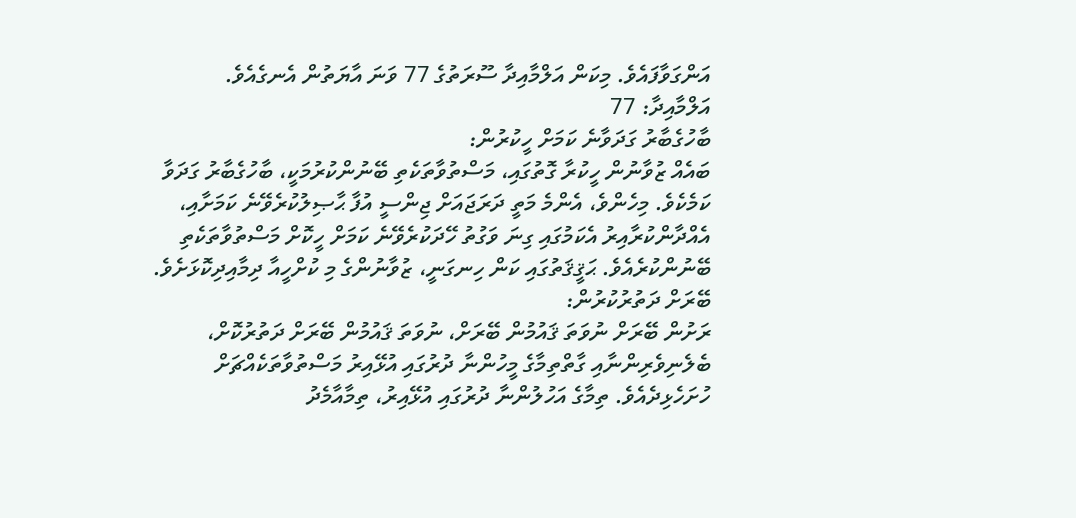އަންގަވާފައެވެ. މިކަން އަލްމާއިދާ ސޫރަތުގެ 77 ވަނަ އާޔަތުން އެނގެއެވެ.
އަލްމާއިދާ: 77
ބާހުގެބާރު ގަދަވާނެ ކަމަށް ހީކުރުން:
ބައެއް ޒުވާނުން ހީކުރާ ގޮތުގައި، މަސްތުވާތަކެތި ބޭނުންކުރުމަކީ، ބާހުގެބާރު ގަދަވާ ކަމެކެވެ. މިހެންވެ، އެންމެ މަތީ ދަރަޖައަށް ޖިންސީ އުފާ ޙާޞިލުކުރެވޭނެ ކަމަށާއި، އެއްދާންކުރާއިރު އެކަމުގައި ގިނަ ވަގުތު ހޭދަކުރެވޭނެ ކަމަށް ހީކޮށް މަސްތުވާތަކެތި ބޭނުންކުރެއެވެ. ޙަޤީޤަތުގައި ކަން ހިނގަނީ، ޒުވާނުންގެ މި ކުށްހީއާ ދިމާއިދިކޮޅަށެވެ.
ބޭރަށް ދަތުރުކުރުން:
ރަށުން ބޭރަށް ނުވަތަ ޤައުމުން ބޭރަށް، ނުވަތަ ޤައުމުން ބޭރަށް ދަތުރުކޮށް، ބެލެނިވެރިންނާއި ގާތްތިމާގެ މީހުންނާ ދުރުގައި އުޅޭއިރު މަސްތުވާތަކެއްޗަށް ހުށަހެޅިދެއެވެ. ތިމާގެ އަހުލުންނާ ދުރުގައި އުޅޭއިރު، ތިމާއާމެދު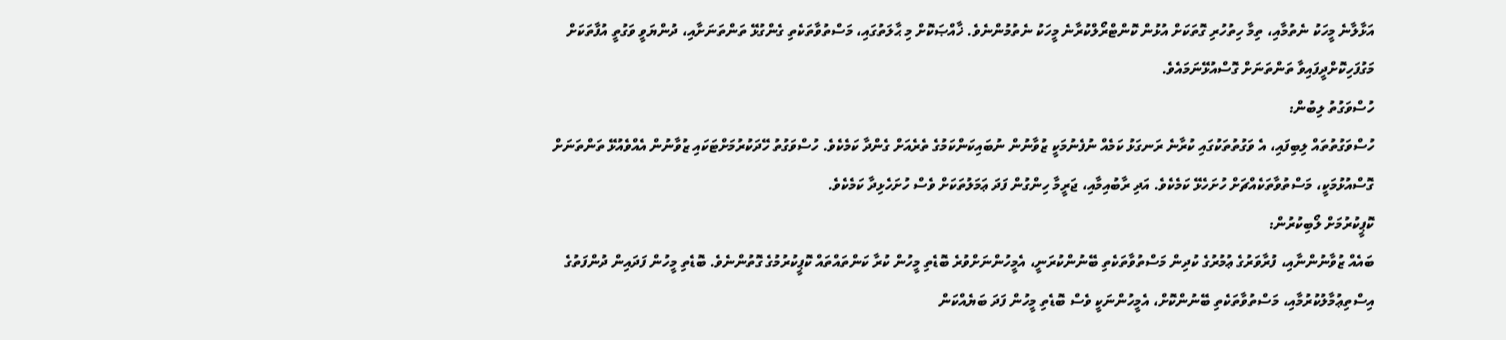އަޅާލާނެ މީހަކު ނެތުމާއި، ތިމާ ހިތުހުރި ގޮތަކަށް އުޅުން ކޮންޓްރޯލްކުރާނެ މީހަކު ނެތުމުންނެވެ. ޚާއްޞަކޮށް މި ޙާލަތުގައި، މަސްތުވާތަކެތި ގެންގުޅޭ ތަންތަނަށާއި، ދުންޔަވީ ވަގުތީ އުފާތަކަށް މަގުފަހިކޮށްދީފައިވާ ތަންތަނަށް ގޮސްއުޅޭނަމައެވެ.
ހުސްވަގުތު ލިބުން:
ހުސްވަގުތުތައް ލިބިފައި، އެ ވަގުތުތަކުގައި ކުރާނެ ރަނގަޅު ކަމެއް ނުފެނުމަކީ ޒުވާނުން ނުބައިކަންކަމުގެ ތެރެއަށް ގެންދާ ކަމެކެވެ. ހުސްވަގުތު ހޭދަކުރުމަށްޓަކައި ޒުވާނުން އެއްވެއުޅޭ ތަންތަނަށް ގޮސްއުޅުމަކީ، މަސްތުވާތަކެއްޗަށް ހުށަހެޅޭ ކަމެކެވެ. އަދި ރާބުއިމާއި، ޖަރީމާ ހިންގުން ފަދަ ޢަމަލުތަކަށް ވެސް ހުށަހެޅިދާ ކަމެކެވެ.
ކޮޕީކުރުމަށް ލޯބިކުރުން:
ބައެއް ޒުވާނުންނާއި، ފުރާވަރުގެ ޢުމުރުގެ ކުދިން މަސްތުވާތަކެތި ބޭނުންކުރަނީ، އެމީހުންނަށްވުރެ ބޮޑެތި މީހުން ކުރާ ކަންތައްތައް ކޮޕީކުރުމުގެ ގޮތުންނެވެ. ބޮޑެތި މީހުން ފަދައިން ދުންފަތުގެ އިސްތިޢުމާލުކުރުމާއި، މަސްތުވާތަކެތި ބޭނުންކޮށް، އެމީހުންނަކީ ވެސް ބޮޑެތި މީހުން ފަދަ ބަޔެއްކަން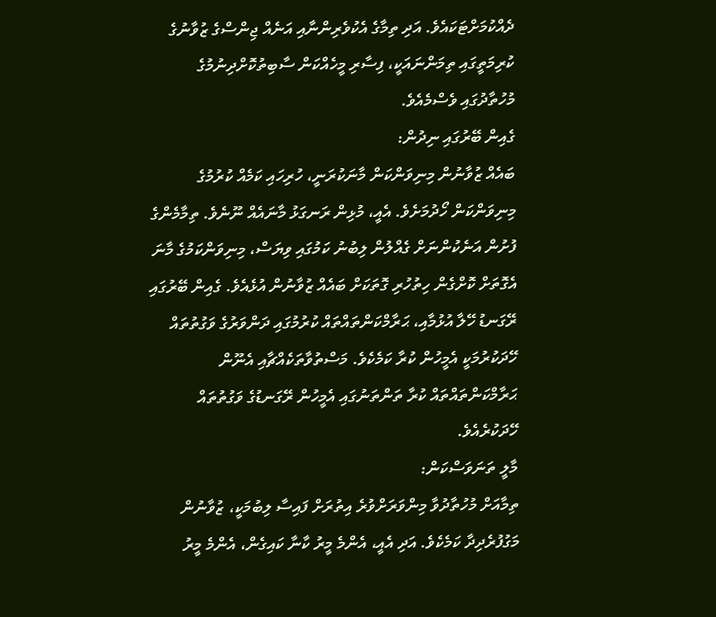ދެއްކުމަށްޓަކައެވެ. އަދި ތިމާގެ އެކުވެރިންނާއި އަނެއް ޖިންސްގެ ޒުވާނުގެ ކުރިމަތީގައި ތިމަންނައަކީ، ފިސާރި މީހެއްކަން ސާބިތުކޮށްދިނުމުގެ މުހުތާދުގައި ވެސްމެއެވެ.
ގެއިން ބޭރުގައި ނިދުން:
ބައެއް ޒުވާނުން މިނިވަންކަން މާނަކުރަނީ، ހުރިހައި ކަމެއް ކުރުމުގެ މިނިވަންކަން ހޯދުމަށެވެ. އެއީ، މުޅިން ރަނގަޅު މާނައެއް ނޫނެވެ. ތިމާމެންގެ ފުށުން އަނެކުންނަށް ގެއްލުން ލިބުނު ކަމުގައި ވިޔަސް، މިނިވަންކަމުގެ މާނަ އެގޮތަށް ކޮށްގެން ހިތުހުރި ގޮތަކަށް ބައެއް ޒުވާނުން އުޅެއެވެ. ގެއިން ބޭރުގައި ރޭގަނޑު ހޭލާ އުޅުމާއި، ޙަރާމްކަންތައްތައް ކުރުމުގައި ދަންވަރުގެ ވަގުތުތައް ހޭދަކުރުމަކީ އެމީހުން ކުރާ ކަމެކެވެ. މަސްތުވާތަކެއްޗާއި އެނޫން ޙަރާމްކަންތައްތައް ކުރާ ތަންތަނުގައި އެމީހުން ރޭގަނޑުގެ ވަގުތުތައް ހޭދަކުރެއެވެ.
މާލީ ތަނަވަސްކަން:
ތިމާއަށް މުހުތާދުވާ މިންވަރަށްވުރެ އިތުރަށް ފައިސާ ލިބުމަކީ، ޒުވާނުން މަގުފުރެދިދާ ކަމެކެވެ. އަދި އެއީ، އެންމެ މީރު ކާނާ ކައިގެން، އެންމެ މީރު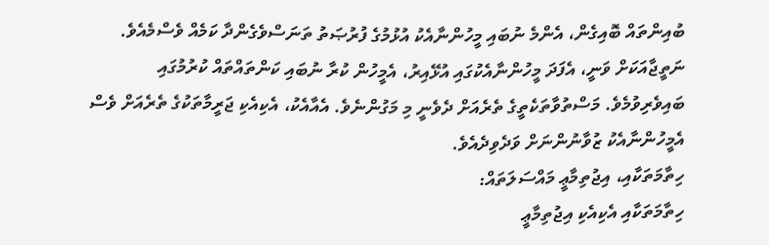ބުއިންތައް ބޮއިގެން، އެންމެ ނުބައި މީހުންނާއެކު އުޅުމުގެ ފުރުޞަތު ތަނަސްވެގެންދާ ކަމެއް ވެސްމެއެވެ. ނަތީޖާއަކަށް ވަނީ، އެފަދަ މީހުންނާއެކުގައި އުޅޭއިރު، އެމީހުން ކުރާ ނުބައި ކަންތައްތައް ކުރުމުގައި ބައިވެރިވުމެވެ. މަސްތުވާތަކެތީގެ ތެރެއަށް ދެވެނީ މި މަގުންނެވެ. އެއާއެކު، އެކިއެކި ޖަރީމާތަކުގެ ތެރެއަށް ވެސް އެމީހުންނާއެކު ޒުވާނުންނަށް ވަދެވިދެއެވެ.
ހިތާމަތަކާއި، އިޖުތިމާޢީ މައްސަލަތައް:
ހިތާމަތަކާއި އެކިއެކި އިޖުތިމާޢީ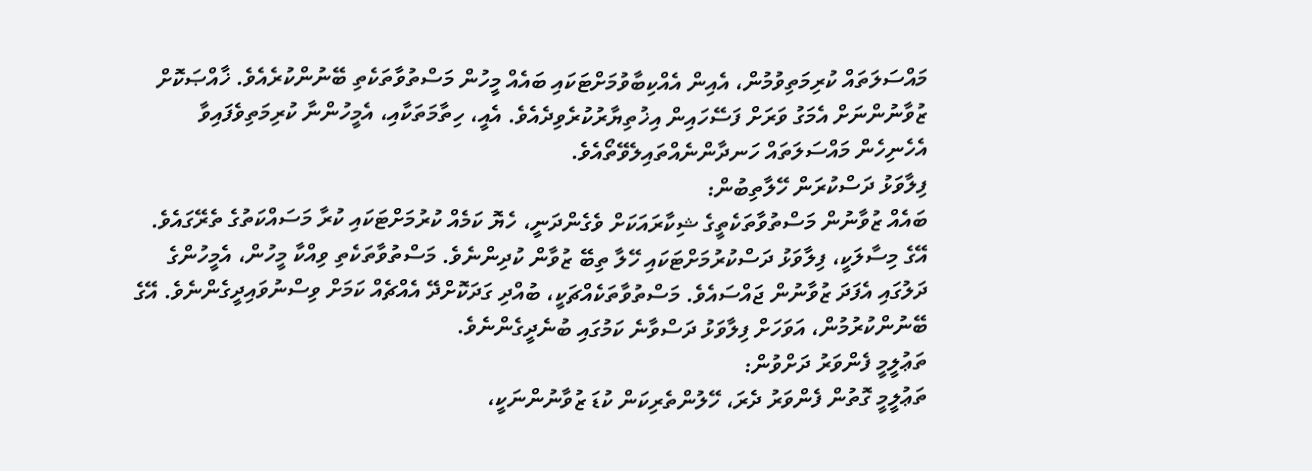މައްސަލަތައް ކުރިމަތިވުމުން، އެއިން އެއްކިބާވުމަށްޓަކައި ބައެއް މީހުން މަސްތުވާތަކެތި ބޭނުންކުރެއެވެ. ޚާއްޞަކޮށް ޒުވާނުންނަށް އެމަގު ވަރަށް ފަސޭހައިން އިޚުތިޔާރުކުރެވިދެއެވެ. އެއީ، ހިތާމަތަކާއި، އެމީހުންނާ ކުރިމަތިވެފައިވާ އެހެނިހެން މައްސަލަތައް ހަނދާންނެއްތައިލެވޭތޯއެވެ.
ފިލާވަޅު ދަސްކުރަން ހޭލާތިބުން:
ބައެއް ޒުވާނުން މަސްތުވާތަކެތީގެ ޝިކާރައަކަށް ވެގެންދަނީ، ހެޔޮ ކަމެއް ކުރުމަށްޓަކައި ކުރާ މަސައްކަތުގެ ތެރޭގައެވެ. އޭގެ މިސާލަކީ، ފިލާވަޅު ދަސްކުރުމަށްޓަކައި ހޭލާ ތިބޭ ޒުވާން ކުދިންނެވެ. މަސްތުވާތަކެތި ވިއްކާ މީހުން، އެމީހުންގެ ދަލުގައި އެފަދަ ޒުވާނުން ޖައްސައެވެ. މަސްތުވާތަކެއްޗަކީ، ބުއްދި ގަދަކޮށްދޭ އެއްޗެއް ކަމަށް ވިސްނުވައިދީގެންނެވެ. އޭގެ ބޭނުންކުރުމުން، އަވަހަށް ފިލާވަޅު ދަސްވާނެ ކަމުގައި ބުނެދީގެންނެވެ.
ތަޢުލީމީ ފެންވަރު ދަށްވުން:
ތަޢުލީމީ ގޮތުން ފެންވަރު ދެރަ، ހޭލުންތެރިކަން ކުޑަ ޒުވާނުންނަކީ،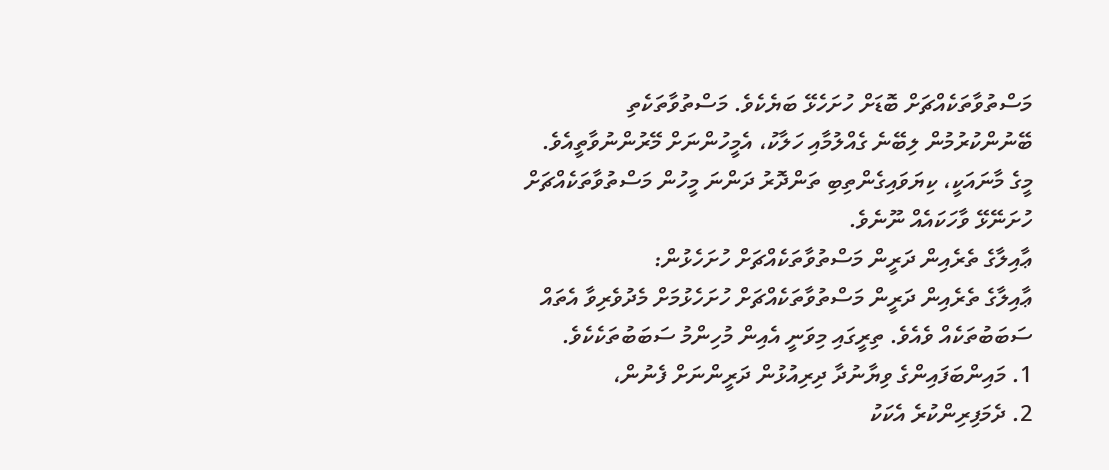މަސްތުވާތަކެއްޗަށް ބޮޑަށް ހުށަހެޅޭ ބަޔެކެވެ. މަސްތުވާތަކެތި ބޭނުންކުރުމުން ލިބޭނެ ގެއްލުމާއި ހަލާކު، އެމީހުންނަށް މޭރުންނުވާތީއެވެ. މީގެ މާނައަކީ، ކިޔަވައިގެންތިބި ތަންދޮރު ދަންނަ މީހުން މަސްތުވާތަކެއްޗަށް ހުށަނޭޅޭ ވާހަކައެއް ނޫނެވެ.
ޢާއިލާގެ ތެރެއިން ދަރީން މަސްތުވާތަކެއްޗަށް ހުށަހެޅުން:
ޢާއިލާގެ ތެރެއިން ދަރީން މަސްތުވާތަކެއްޗަށް ހުށަހެޅުމަށް މެދުވެރިވާ އެތައް ސަބަބުތަކެއް ވެއެވެ. ތިރީގައި މިވަނީ އެއިން މުހިންމު ސަބަބުތަކެކެވެ.
1. މައިންބަފައިންގެ ވިޔާނުދާ ދިރިއުޅުން ދަރީންނަށް ފެނުން،
2. ދެމަފިރިންކުރެ އެކަކު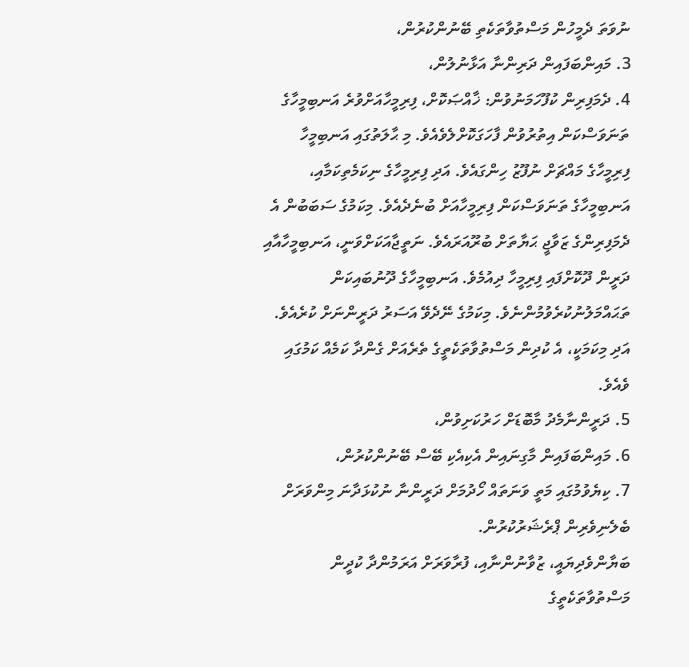ނުވަތަ ދެމީހުން މަސްތުވާތަކެތި ބޭނުންކުރުން،
3. މައިންބަފައިން ދަރިންނާ އަޅާނުލުން،
4. ދެމަފިރިން ކުފޫހަމަނުވުން: ޚާއްޞަކޮށް، ފިރިމީހާއަށްވުރެ އަނބިމީހާގެ ތަނަވަސްކަން އިތުރުވުން ފާހަގަކޮށްލެވެއެވެ. މި ޙާލަތުގައި އަނބިމީހާ ފިރިމީހާގެ މައްޗަށް ނުފޫޒު ހިންގައެވެ. އަދި ފިރިމީހާގެ ނިކަމެތިކަމާއި، އަނބިމީހާގެ ތަނަވަސްކަން ފިރިމީހާއަށް ބުނެދެއެވެ. މިކަމުގެ ސަބަބުން އެ ދެމަފިރިންގެ ޒަވާޖީ ޙަޔާތަށް ބުރޫއަރައެވެ. ނަތީޖާއަކަށްވަނީ، އަނބިމީހާއާއި ދަރީން ދޫކޮށްފައި ފިރިމީހާ ދިއުމެވެ. އަނބިމީހާގެ ދޫނުބައިކަން ތަޙައްމަލުނުކުރެވުމުންނެވެ. މިކަމުގެ ނޭދެވޭ އަސަރު ދަރީންނަށް ކުރެއެވެ. އަދި މިކަމަކީ، އެ ކުދިން މަސްތުވާތަކެތީގެ ތެރެއަށް ގެންދާ ކަމެއް ކަމުގައި ވެއެވެ.
5. ދަރީންނާމެދު މާބޮޑަށް ހަރުކަށިވުން،
6. މައިންބަފައިން މާގިނައިން އެކިއެކި ބޭސް ބޭނުންކުރުން،
7. ކިޔެވުމުގައި މަތީ ވަނަތައް ހޯދުމަށް ދަރީންނާ ނުކުޅަދާނަ މިންވަރަށް ބެލެނިވެރިން ޕްރެޝަރުކުރުން.
ބަޔާންވެދިޔައީ، ޒުވާނުންނާއި، ފުރާވަރަށް އަރަމުންދާ ކުދީން މަސްތުވާތަކެތީގެ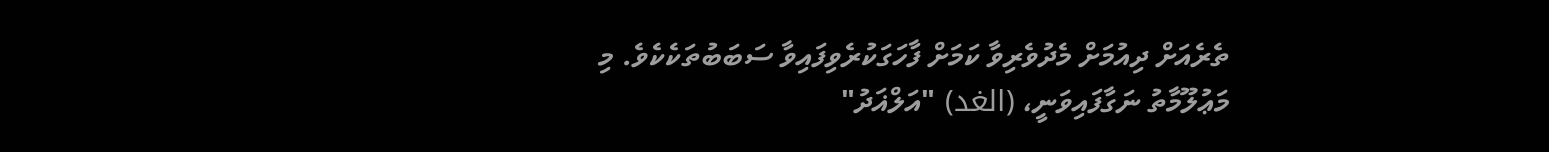ތެރެއަށް ދިއުމަށް މެދުވެރިވާ ކަމަށް ފާހަގަކުރެވިފައިވާ ސަބަބުތަކެކެވެ. މި މަޢުލޫމާތު ނަގާފައިވަނީ، (الغد) "އަލްޣަދު"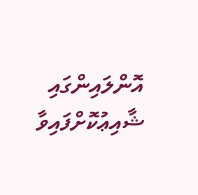އޮންލައިންގައި ޝާއިޢުކޮށްފައިވާ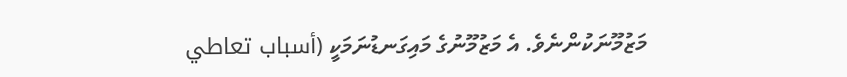މަޒުމޫނަކުންނެވެ. އެ މަޒުމޫނުގެ މައިގަނޑުނަމަކީ (أسباب تعاطي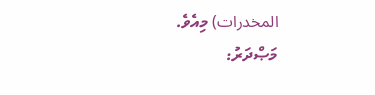المخدرات) މިއެވެ.
މަޞްދަރު: